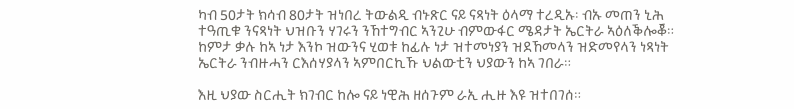ካብ 50ታት ክሳብ 80ታት ዝነበረ ትውልዲ ብኑጽር ናይ ናጻነት ዕላማ ተረዲኡ፡ ብኡ መጠን ኒሕ ተዓጢቁ ንናጻነት ህዝቡን ሃገሩን ንኸተግብር ኣንጊሁ ብምውፋር ሜዳታት ኤርትራ ኣዕለቕሎቖ። ከምታ ቃሉ ከኣ ነታ እንኮ ዝውንና ሂወቱ ከፊሉ ነታ ዝተመነያን ዝደኸመላን ዝድመየላን ነጻነት ኤርትራ ንብዙሓን ርእሰሃያላን ኣምበርኪኹ ህልውቲን ህያውን ከኣ ገበራ።

እዚ ህያው ስርሒት ክገብር ከሎ ናይ ነዊሕ ዘሰጉም ራኢ ሒዙ እዩ ዝተበገሰ።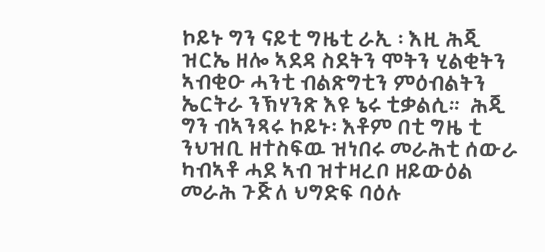ኮይኑ ግን ናይቲ ግዜቲ ራኢ ፡ እዚ ሕጂ ዝርኤ ዘሎ ኣደዳ ስደትን ሞትን ሂልቂትን ኣብቂዑ ሓንቲ ብልጽግቲን ምዕብልትን ኤርትራ ንኽሃንጽ እዩ ኔሩ ቲቃልሲ።  ሕጂ ግን ብኣንጻሩ ኮይኑ፡ እቶም በቲ ግዜ ቲ ንህዝቢ ዘተስፍዉ ዝነበሩ መራሕቲ ሰውራ ካብኣቶ ሓደ ኣብ ዝተዛረቦ ዘይውዕል መራሕ ጉጅለ ህግድፍ ባዕሉ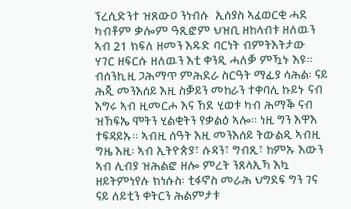ፕረሲድንተ ዝጸውዐ ንነብሱ  ኢሰያስ ኣፈወርቂ ሓደ ካብቶም ቃሎም ዓጺፎም ህዝቢ ዘከላብቱ ዘለዉን ኣብ 21 ክፍለ ዘመን እዱድ ባርነት ብምትእትታው  ሃገር ዘፍርሱ ዘለዉን እቲ ቀንዲ ሓለቓ ምዃኑ እዩ። ብሰንኪዚ ጋሕማጥ ምሕደራ ስርዓት ማፊያ ሳሕል፡ ናይ ሕጂ መንእሰይ እዚ ስቓይን መከራን ተቀባሊ ኩይኑ ናብ እግሩ ኣብ ዚመርሖ እና ኸደ ሂወቱ ካብ ሕማቕ ናብ ዝኸፍኤ ሞትን ሂልቂትን የቃልዕ ኣሎ። ነዚ ግን እዋእ ተፍዳይኡ። ኣብዚ ሰዓት እዚ መንእሰይ ትውልዲ ኣብዚ ግዜ እዚ፡ ኣብ ኢትዮጵያ፣ ሱዳን፣ ግብጺ፣ ከምኡ እውን ኣብ ሊብያ ዝሕልፎ ዘሎ ምረት ንጸላኢኻ እኳ ዘይትምነየሉ ክነሱስ፡ ቲፋኖስ መራሕ ህግደፍ ግን ገና ናይ ለይቲን ቀትርን ሕልምታቱ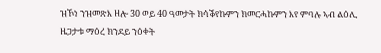ዝኾነ ንዝመጽእ ዘሎ 30 ወይ 40 ዓመታት ክሳቕየኩምን ክመርሓኩምን እየ ምባሉ ኣብ ልዕሊ ዜጋታቱ ማዕረ ክንደይ ንዕቀት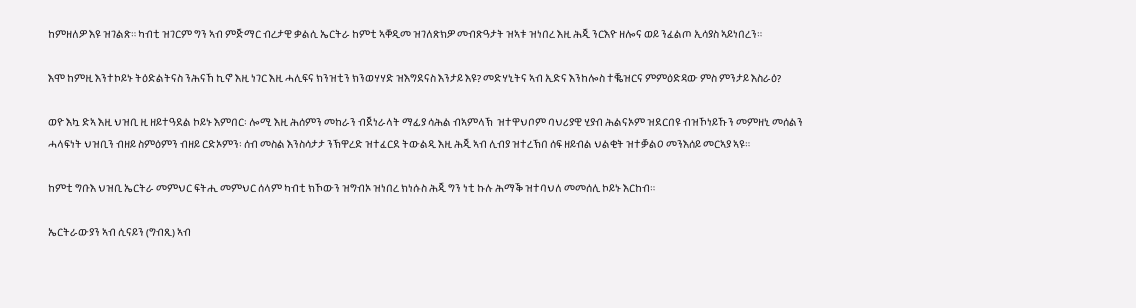ከምዘለዎ እዩ ዝገልጽ። ካብቲ ዝገርም ግን ኣብ ምጅማር ብረታዊ ቃልሲ ኤርትራ ከምቲ ኣቐዲመ ዝገለጽክዎ መብጽዓታት ዝኣቱ ዝነበረ እዚ ሕጂ ንርእዮ ዘሎና ወይ ንፈልጦ ኢሳያስ ኣይነበረን።

እሞ ከምዚ እንተኮይኑ ትዕድልትናስ ንሕናኸ ኪኖ እዚ ነገር እዚ ሓሊፍና ክንዝቲን ክንወሃሃድ ዝእግደናስ እንታይ እዩ? መድሃኒትና ኣብ ኢድና እንከሎስ ተቘዝርና ምምዕድዳው ምስ ምንታይ እስራዕ?

ወዮ እኳ ድኣ እዚ ህዝቢ ዚ ዘይተዓደል ኮይኑ እምበር፡ ሎሚ እዚ ሕሰምን መከራን ብጀነራላት ማፊያ ሳሕል ብኣምላኽ  ዝተዋህቦም ባህሪያዊ ሂያብ ሕልናኦም ዝደርበዩ ብዝኾነይኹን መምዘኒ መሰልን ሓላፍነት ህዝቢን ብዘይ ስምዕምን ብዘይ ርድኦምን፡ ሰብ መስል እንስሳታታ ንኽዋረድ ዝተፈርደ ትውልዲ እዚ ሕጂ ኣብ ሊብያ ዝተረኽበ ሰፍ ዘይብል ህልቂት ዝተቓልዐ መንእሰይ መርኣያ ኣዩ።

ከምቲ ግቡእ ህዝቢ ኤርትራ መምህር ፍትሒ መምህር ሰላም ካብቲ ክኾውን ዝግብኦ ዝነበረ ክነሱስ ሕጂ ግን ነቲ ኩሉ ሕማቕ ዝተባህለ መመሰሊ ኮይኑ እርከብ።

ኤርትራውያን ኣብ ሲናይን (ግብጺ) ኣብ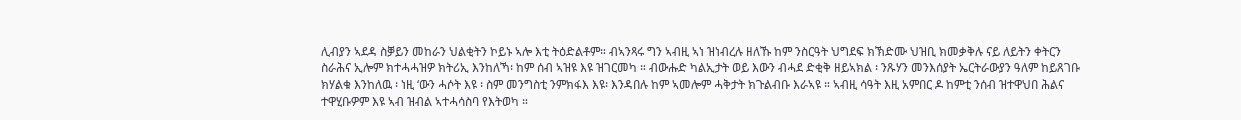ሊብያን ኣደዳ ስቓይን መከራን ህልቂትን ኮይኑ ኣሎ እቲ ትዕድልቶም። ብኣንጻሩ ግን ኣብዚ ኣነ ዝነብረሉ ዘለኹ ከም ንስርዓት ህግደፍ ክኽድሙ ህዝቢ ክመቃቅሉ ናይ ለይትን ቀትርን ስራሕና ኢሎም ክተሓሓዝዎ ክትሪኢ እንከለኻ፡ ከም ሰብ ኣዝዩ እዩ ዝገርመካ ። ብውሑድ ካልኢታት ወይ እውን ብሓደ ድቂቅ ዘይኣክል ፡ ንጹሃን መንእሰያት ኤርትራውያን ዓለም ከይጸገቡ ክሃልቁ እንከለዉ ፡ ነዚ ‘ውን ሓሶት እዩ ፡ ስም መንግስቲ ንምክፋእ እዩ፡ እንዳበሉ ከም ኣመሎም ሓቅታት ክጉልብቡ እራኣዩ ። ኣብዚ ሳዓት እዚ አምበር ዶ ከምቲ ንሰብ ዝተዋህበ ሕልና ተዋሂቡዎም እዩ ኣብ ዝብል ኣተሓሳስባ የእትወካ ።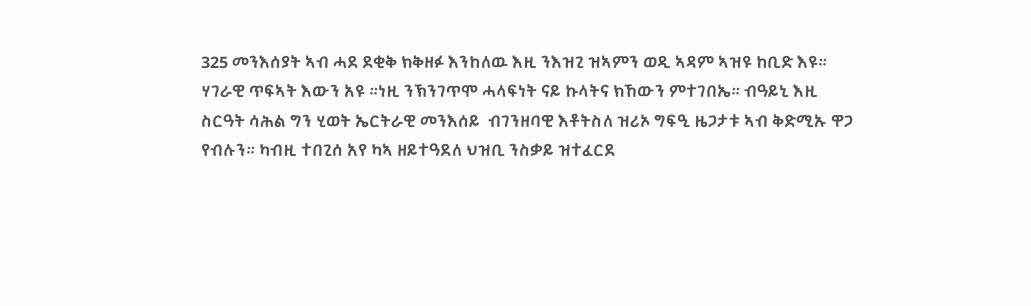325 መንእሰያት ኣብ ሓደ ደቂቅ ክቅዘፉ እንከለዉ እዚ ንእዝጊ ዝኣምን ወዲ ኣዳም ኣዝዩ ከቢድ እዩ። ሃገራዊ ጥፍኣት እውን አዩ ።ነዚ ንኽንገጥሞ ሓላፍነት ናይ ኩላትና ክኸውን ምተገበኤ። ብዓይኒ እዚ ስርዓት ሳሕል ግን ሂወት ኤርትራዊ መንእሰይ  ብገንዘባዊ እቶትስለ ዝሪኦ ግፍዒ ዜጋታቱ ኣብ ቅድሚኡ ዋጋ የብሉን። ካብዚ ተበጊሰ አየ ካኣ ዘይተዓደለ ህዝቢ ንስቃይ ዝተፈርደ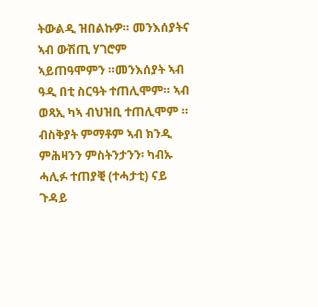ትውልዲ ዝበልኩዎ። መንእሰያትና ኣብ ውሽጢ ሃገሮም ኣይጠዓሞምን ።መንእሰያት ኣብ ዓዲ በቲ ስርዓት ተጠሊሞም። ኣብ ወጻኢ ካኣ ብህዝቢ ተጠሊሞም ። ብስቅያት ምማቶም ኣብ ክንዲ ምሕዛንን ምስትንታንን፡ ካብኡ ሓሊፉ ተጠያቒ (ተሓታቲ) ናይ ጉዳይ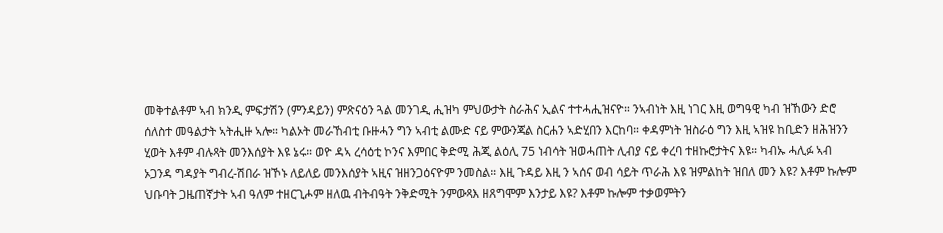መቅተልቶም ኣብ ክንዲ ምፍታሽን (ምንዳይን) ምጽናዕን ጓል መንገዲ ሒዝካ ምህውታት ስራሕና ኢልና ተተሓሒዝናዮ። ንኣብነት እዚ ነገር እዚ ወግዓዊ ካብ ዝኸውን ድሮ ሰለስተ መዓልታት ኣትሒዙ ኣሎ። ካልኦት መራኸብቲ ቡዙሓን ግን ኣብቲ ልሙድ ናይ ምውንጃል ስርሐን ኣድሂበን እርከባ። ቀዳምነት ዝስራዕ ግን እዚ ኣዝዩ ከቢድን ዘሕዝንን ሂወት እቶም ብሉጻት መንእሰያት እዩ ኔሩ። ወዮ ዳኣ ረሳዕቲ ኮንና እምበር ቅድሚ ሕጂ ልዕሊ 75 ነብሳት ዝወሓጠት ሊብያ ናይ ቀረባ ተዘኩሮታትና እዩ። ካብኡ ሓሊፉ ኣብ ኦጋንዳ ግዳያት ግብረ-ሽበራ ዝኾኑ ለይለይ መንእሰያት ኣዚና ዝዘንጋዕናዮም ንመስል። እዚ ጉዳይ እዚ ን ኣሰና ወብ ሳይት ጥራሕ እዩ ዝምልከት ዝበለ መን እዩ? እቶም ኩሎም ህቡባት ጋዜጠኛታት ኣብ ዓለም ተዘርጊሖም ዘለዉ ብትብዓት ንቅድሚት ንምውጻእ ዘጸግሞም እንታይ እዩ? እቶም ኩሎም ተቃወምትን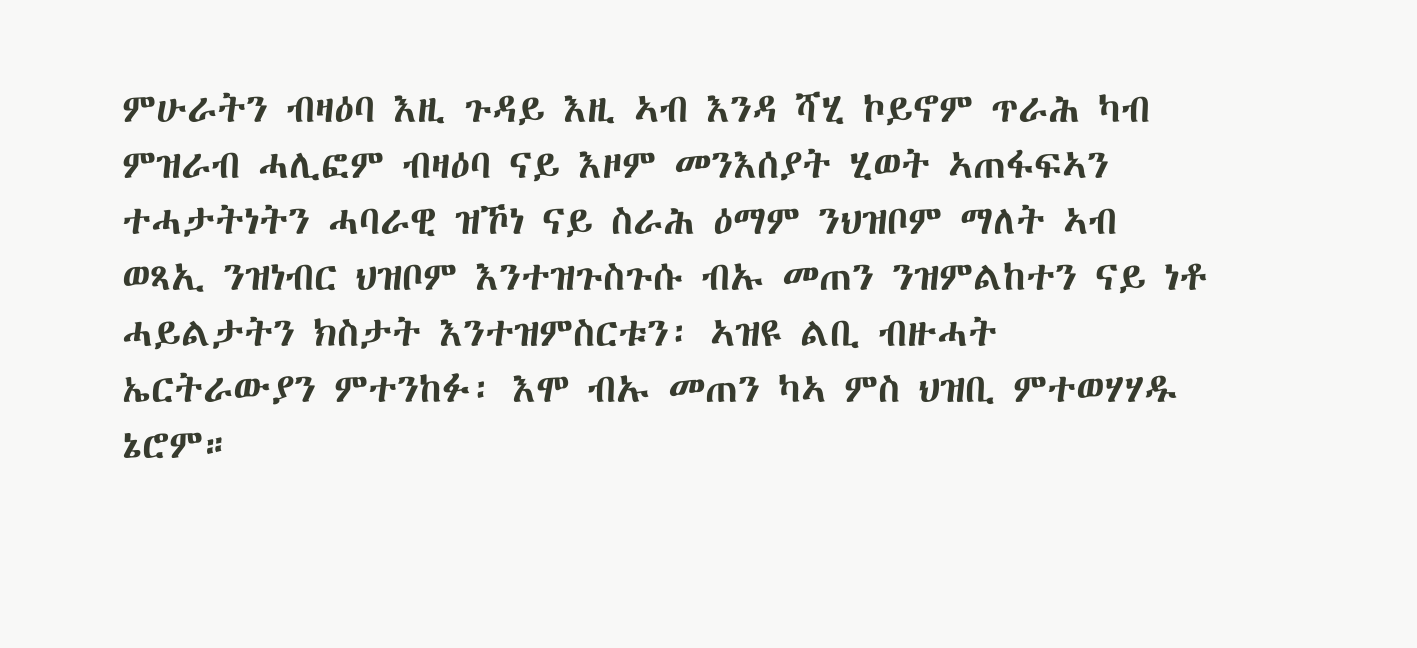ምሁራትን ብዛዕባ እዚ ጉዳይ እዚ ኣብ እንዳ ሻሂ ኮይኖም ጥራሕ ካብ ምዝራብ ሓሊፎም ብዛዕባ ናይ እዞም መንእሰያት ሂወት ኣጠፋፍኣን ተሓታትነትን ሓባራዊ ዝኾነ ናይ ስራሕ ዕማም ንህዝቦም ማለት ኣብ ወጻኢ ንዝነብር ህዝቦም እንተዝጉስጉሱ ብኡ መጠን ንዝምልከተን ናይ ነቶ ሓይልታትን ክስታት እንተዝምስርቱን፡ ኣዝዩ ልቢ ብዙሓት ኤርትራውያን ምተንከፉ፡ እሞ ብኡ መጠን ካኣ ምስ ህዝቢ ምተወሃሃዱ ኔሮም።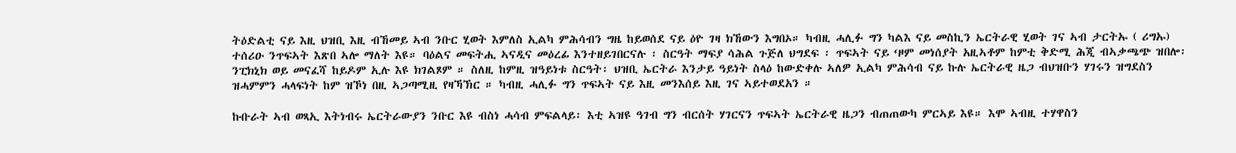ትዕድልቲ ናይ እዚ ህዝቢ እዚ ብኸመይ ኣብ ንቡር ሂወት እምለስ ኢልካ ምሕሳብን ግዜ ከይወሰደ ናይ ዕዮ ገዛ ክኸውን እግበኦ። ካብዚ ሓሊፉ ግን ካልእ ናይ መስኪን ኤርትራዊ ሂወት ገና ኣብ ታርትኡ ( ሪግኡ) ተሰሪዑ ንጥፍኣት እጽበ ኣሎ ማለት እዩ። ባዕልና መፍትሒ ኣናዲና መዕረፊ እንተዘይገበርናሉ ፡ ስርዓት ማፍያ ሳሕል ጉጅለ ህግደፍ ፡ ጥፍኣት ናይ ‘ዞም መነሰያት አዚኣቶም ከምቲ ቅድሚ ሕጂ ብኣቃጫጭ ዝበሎ፡ ንፒክኒክ ወይ መናፈሻ ከይዶም ኢሉ እዩ ክገልጾም ። ስለዚ ከምዚ ዝዓይነቱ ስርዓት፡ ህዝቢ ኤርትራ እንታይ ዓይነት ስላዕ ከውድቀሉ ኣለዎ ኢልካ ምሕሳብ ናይ ኩሉ ኤርትራዊ ዜጋ ብህዝቡን ሃገሩን ዝግደስን ዝሓምምን ሓላፍነት ከም ዝኾነ በዚ ኣጋጣሚዚ የዛኻኽር ። ካብዚ ሓሊፉ ግን ጥፍኣት ናይ እዚ መንእሰይ እዚ ገና ኣይተወደአን ።

ኩቡራት ኣብ ወጻኢ እትነብሩ ኤርትራውያን ንቡር እዩ ብስነ ሓሳብ ምፍልላይ፡ እቲ ኣዝዩ ዓገብ ግን ብርሰት ሃገርናን ጥፍኣት ኤርትራዊ ዜጋን ብጠጠውካ ምርኣይ እዩ። እሞ ኣብዚ ተሃዋስን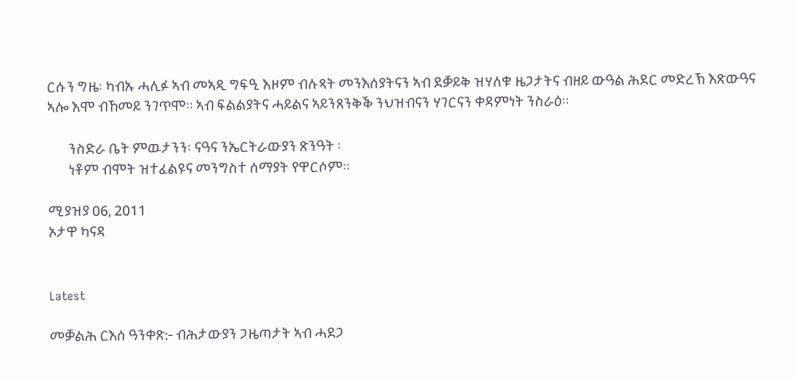ርሱን ግዜ፡ ካብኡ ሓሊፉ ኣብ መኣዲ ግፍዒ እዞም ብሉጻት መንእሰያትናን ኣብ ደቓይቅ ዝሃለቁ ዜጋታትና ብዘይ ውዓል ሕደር መድረኽ እጽውዓና ኣሎ እሞ ብኸመይ ንገጥሞ። ኣብ ፍልልያትና ሓይልና ኣይንጸንቅቕ ንህዝብናን ሃገርናን ቀዳምነት ንስራዕ።

       ንስድራ ቤት ምዉታንን፡ ናዓና ንኤርትራውያን ጽንዓት ፡
       ነቶም ብሞት ዝተፈልዩና መንግስተ ሰማያት የዋርሶም።

ሚያዝያ 06, 2011
ኦታዋ ካናዳ


Latest

መቓልሕ ርእሰ ዓንቀጽ:- ብሕታውያን ጋዜጣታት ኣብ ሓደጋ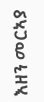እዘን መርኣያ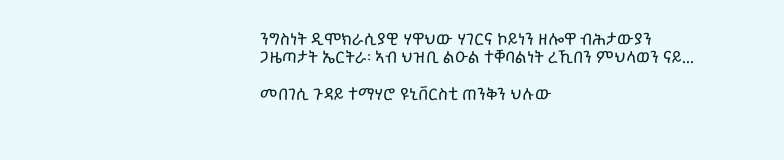ንግስነት ዲሞክራሲያዊ ሃዋህው ሃገርና ኮይነን ዘሎዋ ብሕታውያን ጋዜጣታት ኤርትራ፡ ኣብ ህዝቢ ልዑል ተቐባልነት ረኺበን ምህላወን ናይ...

መበገሲ ጉዳይ ተማሃሮ ዩኒቨርስቲ ጠንቅን ህሉው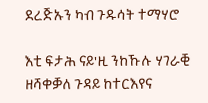ደረጅኡን ካብ ጉዱሳት ተማሃሮ

እቲ ፍታሕ ናይ'ዚ ንከኹሉ ሃገራቒ ዘሻቀቓለ ጉዳይ ከተርእየና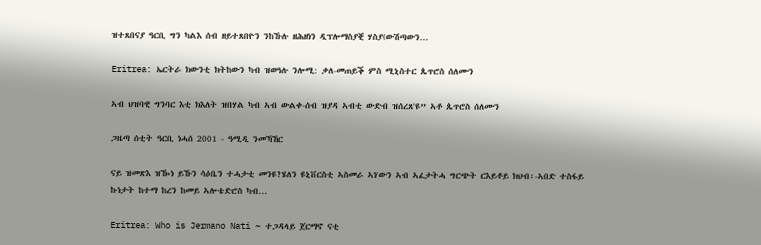ዝተጸበናያ ዓርቢ ግን ካልእ ሰብ ዘይተጸበዮን ንከኹሉ ዘሕዘነን ዲፕሎማስያቒ ሃስያ(ውሽጣውን...

Eritrea: ኤርትራ ክውንቲ ክትከውን ካብ ዝወዓሉ ንሎሚ: ቃለ-መጠይቕ ምስ ሚኒስተር ጴጥሮስ ሰለሙን

ኣብ ህዝባዊ ግንባር እቲ ክእለት ዝበሃል ካብ ኣብ ውልቀ-ሰብ ዝያዳ ኣብቲ ውድብ ዝሰረጸ'ዩ” ኣቶ ጴጥሮስ ሰለሙን

ጋዜጣ ሰቲት ዓርቢ ነሓሰ 2001 - ዓሚዲ ንመኻኸር

ናይ ዝመጽእ ዝዀነ ይኹን ሳዕቤን ተሓታቲ መንዩ?ሄለን ዩኒቨርስቲ ኣስመራ ኣነ'ውን ኣብ ኣፈታትሓ ግርጭት ርእይቶይ ክህብ፡-ኣበድ ተስፋይ ኩነታት ከተማ ከረን ከመይ ኣሎቴድሮስ ካብ...

Eritrea: Who is Jermano Nati ~ ተጋዳላይ ጀርማኖ ናቲ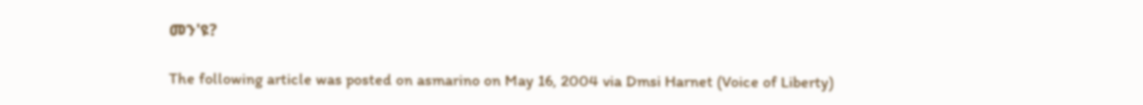መን'ዩ?

The following article was posted on asmarino on May 16, 2004 via Dmsi Harnet (Voice of Liberty)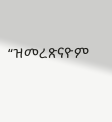“ዝመረጽናዮም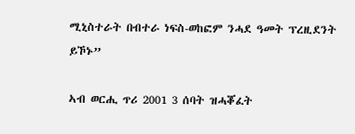ሚኒስተራት በብተራ ነፍስ-ወከፎም ንሓደ ዓመት ፕረዚደንት ይኾኑ”

ኣብ ወርሒ ጥሪ 2001 3 ሰባት ዝሓቖፈት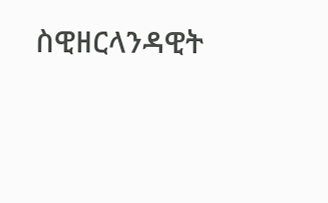ስዊዘርላንዳዊት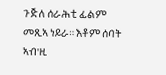ጉጅለ ሰራሕቲ ፊልም መጺኣ ነይራ። እቶም ሰባት ኣብ'ዚ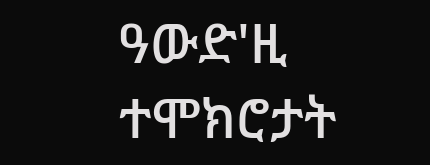ዓውድ'ዚ ተሞክሮታት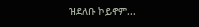ዝደለቡ ኮይኖም...